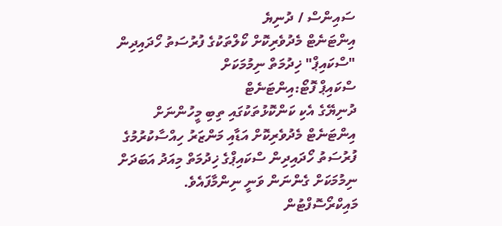ސައިންސް / ދުނިޔެ
އިންޓަނެޓް މެދުވެރިކޮށް ކޯލްތަކުގެ ފުރުސަތު ހޯދައިދިން "ސްކައިޕް" ޚިދުމަތް ނިމުމަކަށް
ސްކައިޕް ފޮޓޯ:އިންޓަނެޓް
ދުނިޔޭގެ އެކި ކަންކޮޅުތަކުގައި ތިބި މީހުންނަށް އިންޓަނެޓް މެދުވެރިކޮށް އަޑާއި މަންޒަރު ހިއްސާކުރުމުގެ ފުރުސަތު ހޯދައިދިން ސްކައިޕްގެ ޚިދުމަތް މިއަދު އަބަދަށް ނިމުމަކަށް ގެންނަން ވަނީ ނިންމާފައެވެ. މައިކްރޯސޮފްޓުން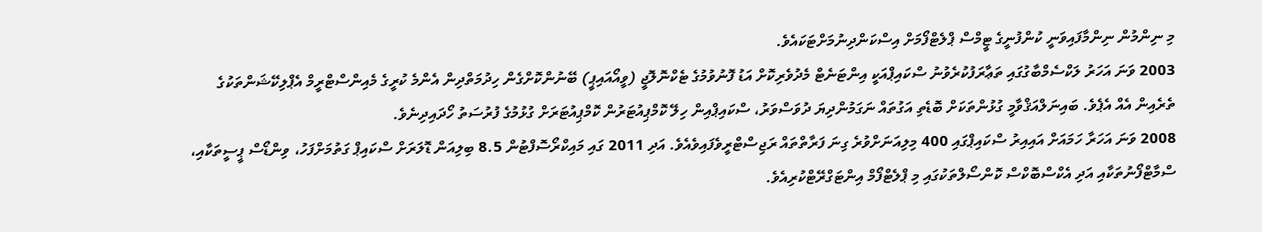މި ނިންމުން ނިންމާފައިވަނީ ކުންފުނީގެ ޓީމްސް ޕްލެޓްފޯމަށް އިސްކަންދިނުމަށްޓަކައެވެ.
2003 ވަނަ އަހަރު ލަކްސެމްބާގުގައި ތަޢާރަފުކުރެވުނު ސްކައިޕްއަކީ އިންޓަނެޓް މެދުވެރިކޮށް އަޑު ފޮނުވުމުގެ ޓެކްނޮލޮޖީ (ވީއޯއައިޕީ) ބޭނުންކޮށްގެން ހިދުމަތްދިން އެންމެ ކުރީގެ މެއިންސްޓްރީމް އެޕްލިކޭޝަންތަކުގެ ތެރެއިން އެއް އެޕެވެ. ބައިނަލްއަޤްވާމީ ގުޅުންތަކަށް ބޮޑެތި އަގުތައް ނަގަމުންދިޔަ ދުވަސްވަރު، ސްކައިޕްއިން ހިލޭ ކޮމްޕިއުޓަރުން ކޮމްޕިއުޓަރަށް ގުޅުމުގެ ފުރުސަތު ހޯދައިދިނެވެ.
2008 ވަނަ އަހަރާ ހަމައަށް އައިއިރު ސްކައިޕްގައި 400 މިލިއަނަށްވުރެ ގިނަ ފަރާތްތައް ރަޖިސްޓްރީވެފައިވެއެވެ. އަދި 2011 ގައި މައިކްރޯސޮފްޓުން 8.5 ބިލިއަން ޑޮލަރަށް ސްކައިޕް ގަތުމަށްފަހު، ވިންޑޯސް ޕީސީތަކާއި، ސްމާޓްފޯނުތަކާއި އަދި އެކްސްބޮކްސް ކޮންސޯލްތަކުގައި މި ޕްލެޓްފޯމް އިންޓަގްރޭޓްކުރިއެވެ.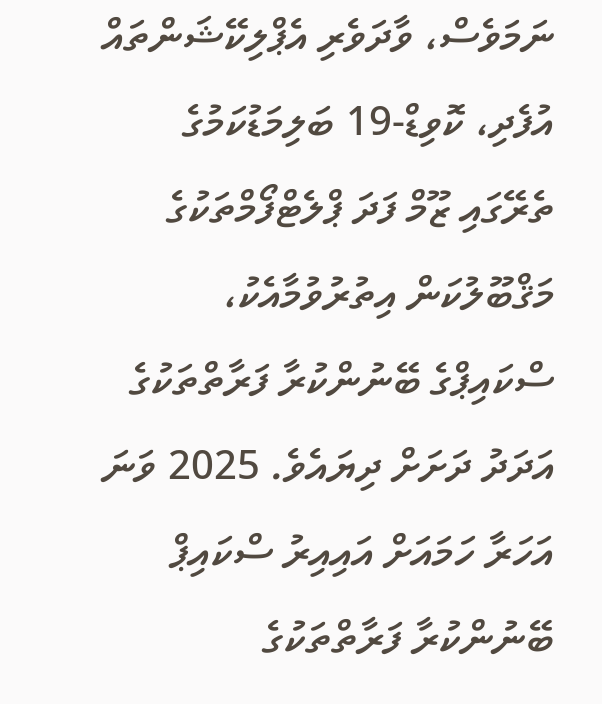ނަމަވެސް، ވާދަވެރި އެޕްލިކޭޝަންތައް އުފެދި، ކޮވިޑް-19 ބަލިމަޑުކަމުގެ ތެރޭގައި ޒޫމް ފަދަ ޕްލެޓްފޯމްތަކުގެ މަޤްބޫލުކަން އިތުރުވުމާއެކު، ސްކައިޕްގެ ބޭނުންކުރާ ފަރާތްތަކުގެ އަދަދު ދަށަށް ދިޔައެވެ. 2025 ވަނަ އަހަރާ ހަމައަށް އައިއިރު ސްކައިޕް ބޭނުންކުރާ ފަރާތްތަކުގެ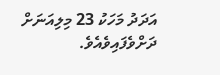އަދަދު މަހަކު 23 މިލިއަނަށް ދަށްވެފައިވެއެވެ.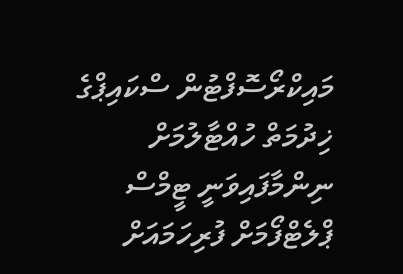މައިކްރޯސޮފްޓުން ސްކައިޕްގެ ޚިދުމަތް ހުއްޓާލުމަށް ނިންމާފައިވަނީ ޓީމްސް ޕްލެޓްފޯމަށް ފުރިހަމައަށް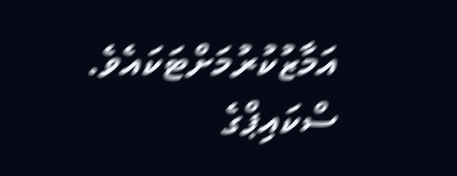އަމާޒުކުރުމަށްޓަކައެވެ. ސްކައިޕްގެ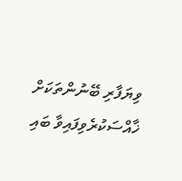ވިޔަފާރި ބޭނުންތަކަށް ޚާއްސަކުރެވިފައިވާ ބައި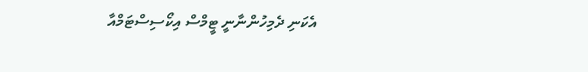އެކަނި ދެމިހުންނާނީ ޓީމްސް އިކޯސިސްޓަމްއާ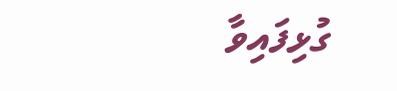ގުޅިފައިވާ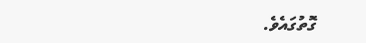ގޮތުގައެވެ.